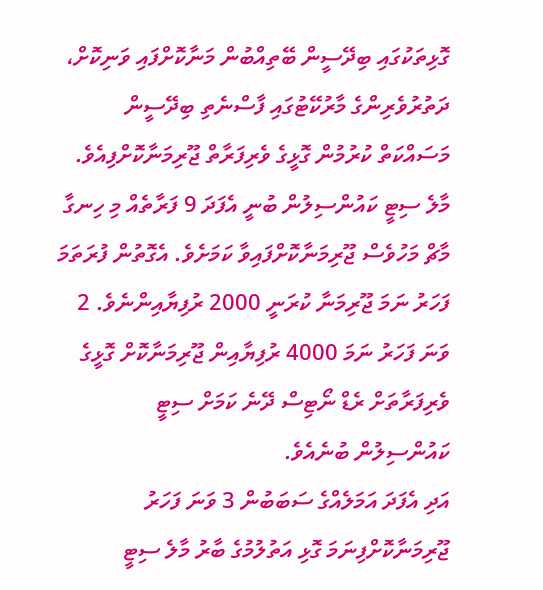ގޮޅިތަކުގައި ބިދޭސީން ބޭތިއްބުން މަނާކޮށްފައި ވަނިކޮށް، ދަތުރުވެރިންގެ މާރުކޭޓުގައި ފާސްނެތި ބިދޭސީން މަސައްކަތް ކުރުމުން ގޮޅީގެ ވެރިފަރާތް ޖޫރިމަނާކޮށްފިއެވެ.
މާލެ ސިޓީ ކައުންސިލުން ބުނީ އެފަދަ 9 ފަރާތެއް މި ހިނގާ މާޗް މަހުވެސް ޖޫރިމަނާކޮށްފައިވާ ކަމަށެވެ. އެގޮތުން ފުރަތަމަ ފަހަރު ނަމަ ޖޫރިމަނާ ކުރަނީ 2000 ރުފިޔާއިންނެވެ. 2 ވަނަ ފަހަރު ނަމަ 4000 ރުފިޔާއިން ޖޫރިމަނާކޮށް ގޮޅީގެ ވެރިފަރާތަށް ރެޑް ނޯޓިސް ދޭނެ ކަމަށް ސިޓީ ކައުންސިލުން ބުނެއެވެ.
އަދި އެފަދަ އަމަލެއްގެ ސަބަބުން 3 ވަނަ ފަހަރު ޖޫރިމަނާކޮށްފިނަމަ ގޮޅި އަތުލުމުގެ ބާރު މާލެ ސިޓީ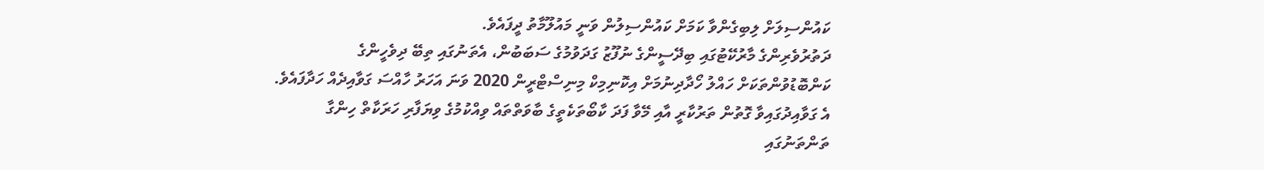ކައުންސިލަށް ލިބިގެންވާ ކަމަށް ކައުންސިލުން ވަނީ މައުލޫމާތު ދީފައެވެ.
ދަތުރުވެރިންގެ މާރުކޭޓުގައި ބިދޭސީންގެ ނުފޫޒު ގަދަވުމުގެ ސަބަބުން، އެތަނުގައި ތިބޭ ދިވެހީންގެ ކަންބޮޑުވުންތަކަށް ހައްލު ހޯދާދިނުމަށް އިކޮނިމިކް މިނިސްޓްރީން 2020 ވަނަ އަހަރު ހާއްސަ ގަވާއިދެއް ހަދާފައެވެ.
އެ ގަވާއިދުގައިވާ ގޮތުން ތަރުކާރީ އާއި މޭވާ ފަދަ ކާބޯތަކެތީގެ ބާވަތްތައް ވިއްކުމުގެ ވިޔަފާރި ހަރަކާތް ހިންގާ ތަންތަނުގައި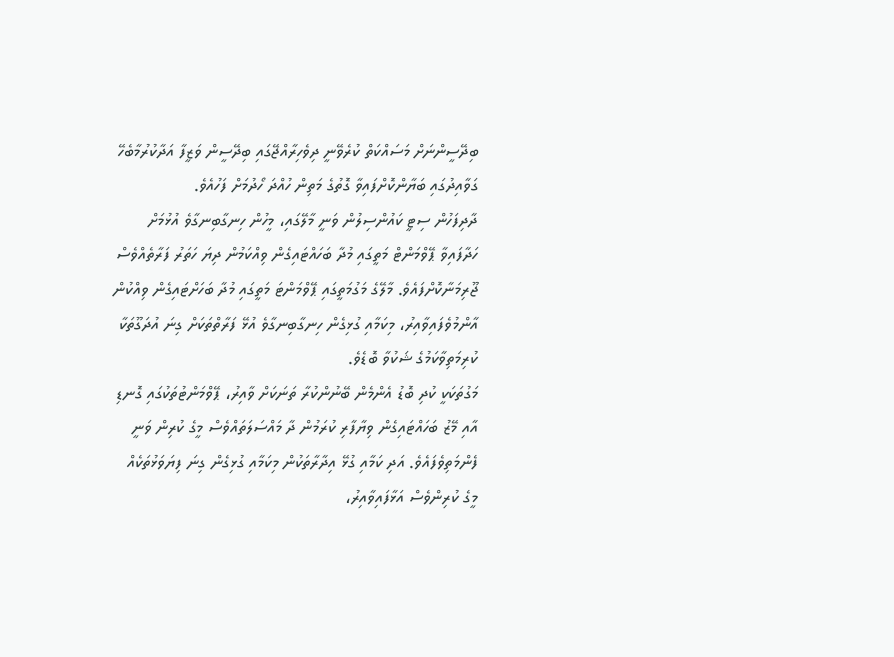ބިދޭސީންނަށް މަސައްކަތް ކުރެވޭނީ ދިވެހިރާއްޖޭގައި ބިދޭސީން ވަޒީފާ އަދާކުރުމާބެހޭ ގަވާއިދުގައި ބަޔާންކޮށްފައިވާ ގޮތުގެ މަތިން ހުއްދަ ހޯދުމަށް ފަހުއެވެ.
ދާދިފަހުން ސިޓީ ކައުންސިލުން ވަނީ މާލޭގައި، މީހުން ހިނގާބިނގާވެ އުޅުމަށް ހަދާފައިވާ ޕޭވްމަންޓް މަތީގައި މުދާ ބަހައްޓައިގެން ވިއްކަމުން ދިޔަ ހަތަރު ފަރާތެއްވެސް ޖޫރިމަނާކޮށްފައެވެ. މާލޭގެ މަގުމަތީގައި ޕޭވްމަންޓަ މަތީގައި މުދާ ބަހަށްޓައިގެން ވިއްކުން އާންމުވެފައިވާއިރު، މިކަމާއި ގުޅިގެން ހިނގާބިނގާވެ އުޅޭ ފަރާތްތަކަށް ގިނަ އުދަގޫތަކާ ކުރިމަތިވާކަމުގެ ޝަކުވާ ބޮޑެވެ.
މަގުތަކަކީ ކުދި ބޮޑު އެންމެން ބޭނުންކުރާ ތަނަކަށް ވާއިރު، ޕޭވްމަންޓުތަކުގައި ގޮނޑި އާއި މޭޒު ބަހައްޓައިގެން ވިޔާފާރި ކުރަމުން ދާ މައްސަލަތައްވެސް މީގެ ކުރިން ވަނީ ފެންމަތިވެފައެވެ. އަދި ކަމާއި ގުޅޭ އިދާރާތަކުން މިކަމާއި ގުޅިގެން ގިނަ ފިޔަވަޅުތަކެއް މީގެ ކުރިންވެސް އަޅާފައިވާއިރު،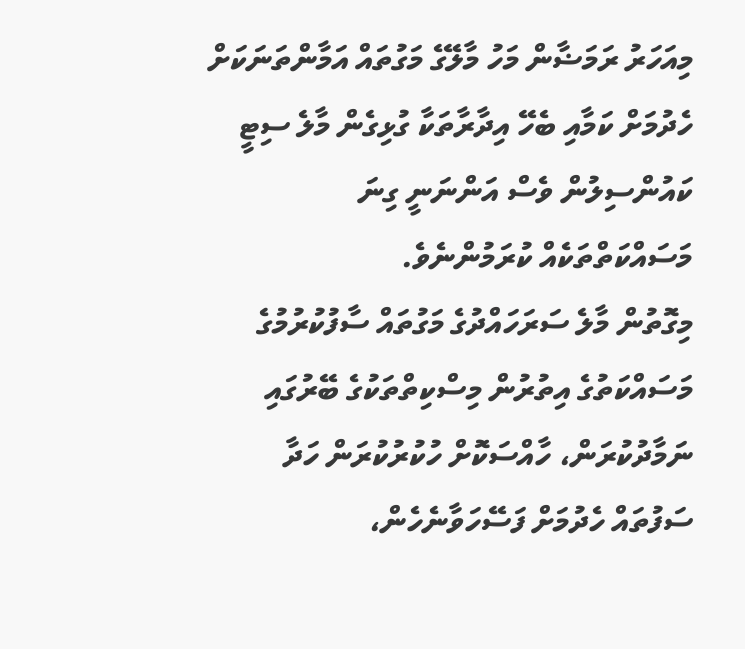މިއަހަރު ރަމަޟާން މަހު މާލޭގެ މަގުތައް އަމާންތަނަކަށް ހެދުމަށް ކަމާއި ބެހޭ އިދާރާތަކާ ގުޅިގެން މާލެ ސިޓީ ކައުންސިލުން ވެސް އަންނަނީ ގިނަ މަސައްކަތްތަކެއް ކުރަމުންނެވެ.
މިގޮތުން މާލެ ސަރަހައްދުގެ މަގުތައް ސާފުކުރުމުގެ މަސައްކަތުގެ އިތުރުން މިސްކިތްތަކުގެ ބޭރުގައި ނަމާދުކުރަން، ހާއްސަކޮށް ހުކުރުކުރަން ހަދާ ސަފުތައް ހެދުމަށް ފަސޭހަވާނެހެން،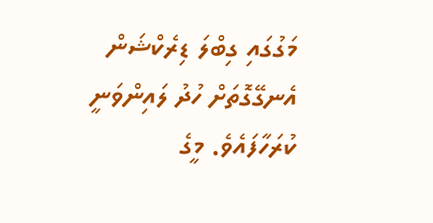މަގުގައި ގިބްލަ ޑިރެކްޝަން އެނގޭގޮތަށް ހުދު ލައިންވަނީ ކުރަހާފައެވެ. މީގެ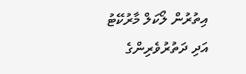އިތުރުން ލޯކަލް މާރުކޭޓު އަދި ދަތުރުވެރިންގެ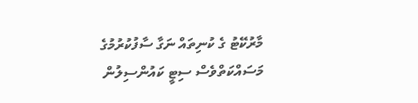މާރުކޭޓު ގެ ކުނިތައް ނަގާ ސާފުކުރުމުގެ މަސައްކަތްވެސް ސިޓީ ކައުންސިލުން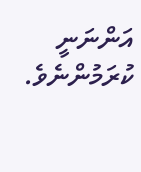އަންނަނީ ކުރަމުންނެވެ.